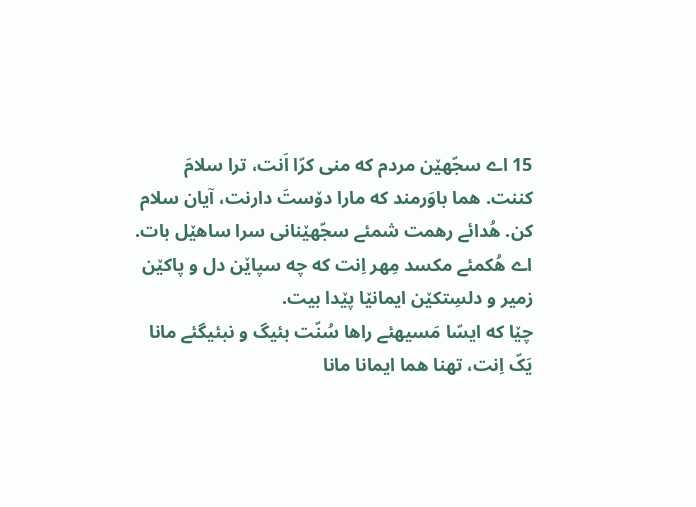15 اے سجّهێن مردم که منی کرّا اَنت، ترا سلامَ کننت. هما باوَرمند که مارا دۆستَ دارنت، آیان سلام کن. هُدائے رهمت شمئے سجّهێنانی سرا ساهێل بات.
اے هُکمئے مکسد مِهر اِنت که چه سپاێن دل و پاکێن زمیر و دلسِتکێن ایمانێا پێدا بیت.
چێا که ایسّا مَسیهئے راها سُنّت بئیگ و نبئیگئے مانا یَکّ اِنت، تهنا هما ایمانا مانا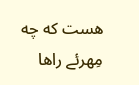هست که چه مِهرئے راها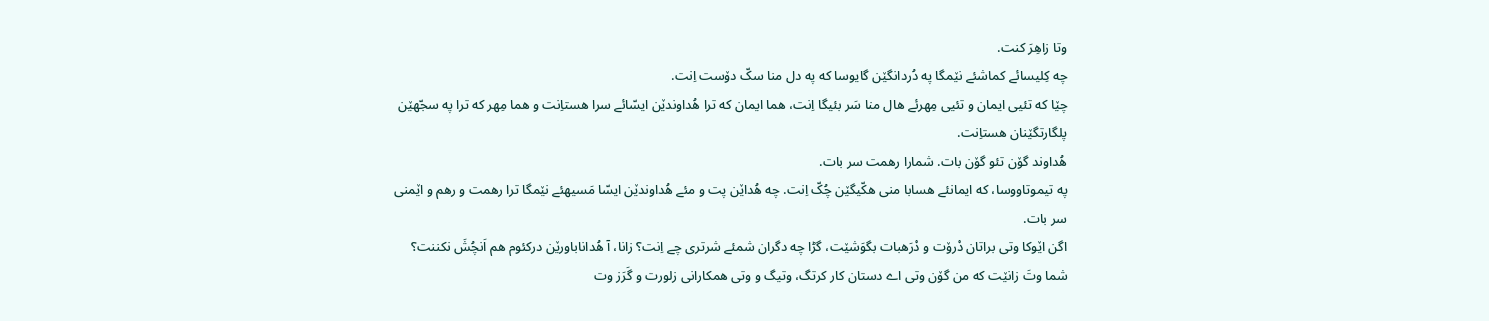وتا زاهِرَ کنت.
چه کِلیسائے کماشئے نێمگا په دُردانگێن گایوسا که په دل منا سکّ دۆست اِنت.
چێا که تئیی ایمان و تئیی مِهرئے هال منا سَر بئیگا اِنت، هما ایمان که ترا هُداوندێن ایسّائے سرا هستاِنت و هما مِهر که ترا په سجّهێن پلگارتگێنان هستاِنت.
هُداوند گۆن تئو گۆن بات. شمارا رهمت سر بات.
په تیموتاووسا، که ایمانئے هسابا منی هکّیگێن چُکّ اِنت. چه هُداێن پت و مئے هُداوندێن ایسّا مَسیهئے نێمگا ترا رهمت و رهم و اێمنی سر بات.
اگن اێوکا وتی براتان دْرۆت و دْرَهبات بگوَشێت، گڑا چه دگران شمئے شرتری چے اِنت؟ زانا، آ هُداناباورێن درکئوم هم اَنچُشَ نکننت؟
شما وتَ زانێت که من گۆن وتی اے دستان کار کرتگ، وتیگ و وتی همکارانی زلورت و گَرَز وت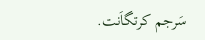سَرجم کرتگاَنت.